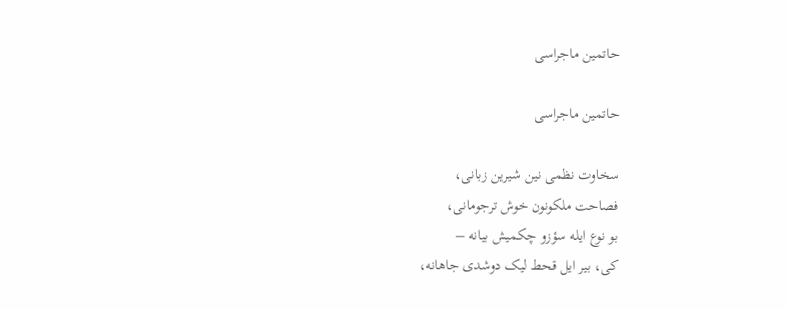حاتمین ماجراسی

حاتمین ماجراسی

سخاوت نظمی نین شیرین زبانی،
فصاحت ملکونون خوش ترجومانی،
بو نوع ایله سؤزو چکمیش بیانه –
کی، بیر ایل قحط لیک دوشدی جاهانه،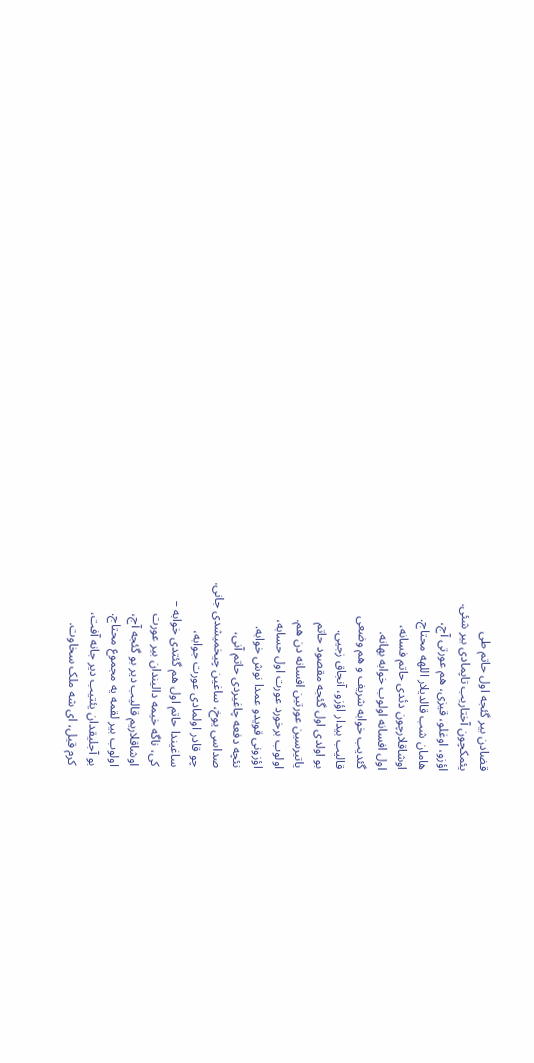قضادن بیر گئجه اول حاتم طی
یئمکچون آختاریب تاپمادی بیر شئی.
اؤزو، اوغلو، قیزی، هم عورتی آج،
هامان شب قالدیلار اللهه محتاج.
اوشاقلارچون دئدی حاتم فسانه،
اول افسانه اولوب خوابه بهانه.
گئدیب خوابه شریف و هم وضعی
قالیب بیدار اؤزو، آنجاق زجیی.
بو اولدی اول گئجه مقصود حاتم
یاتیرسین عورتین افسانه دن هم.
اولوب برخورد عورت اول حسابه،
اؤزونی قویدو عمدا نوش خوابه.
نئچه دفعه چاغیردی حاتم آنی،
صداسی یوخ، ساغین چیخمیشدی جانی.
چو قادر اولمادی عورت جوابه،
ساغیندا حاتم اول هم گئتدی خوابه –
کی، ناگه خیمه دالیندان بیر عورت
اوشاقلاریم قالیب دیر بو گئجه آج،
اولوب بیر لقمه یه مجموع محتاج.
بو آجلیقدان یئتیب دیر جانه آفت،
کرم قیل، ای شه ملک سخاوت.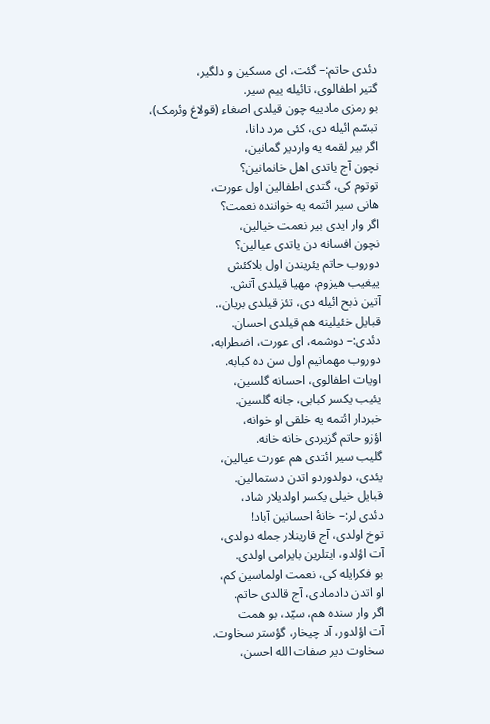دئدی حاتم:– گئت، ای مسکین و دلگیر،
گتیر اطفالوی، تائیله ییم سیر.
بو رمزی مادییه چون قیلدی اصغاء (قولاغ وئرمک)،
تبسّم ائیله دی، کئی مرد دانا،
اگر بیر لقمه یه واردیر گمانین،
نچون آج یاتدی اهل خانمانین؟
توتوم کی، گتدی اطفالین اول عورت،
هانی سیر ائتمه یه خواننده نعمت؟
اگر وار ایدی بیر نعمت خیالین،
نچون افسانه دن یاتدی عیالین؟
دوروب حاتم یئریندن اول بلاکئش
ییغیب هیزوم، مهیا قیلدی آتش.
آتین ذبح ائیله دی، تئز قیلدی بریان،.
قبایل خئیلینه هم قیلدی احسان.
دئدی:– دوشمه، ای عورت، اضطرابه،
دوروب مهمانیم اول سن ده کبابه.
اویات اطفالوی، احسانه گلسین،
یئیب یکسر کبابی، جانه گلسین.
خبردار ائتمه یه خلقی او خوانه،
اؤزو حاتم گزیردی خانه خانه.
گلیب سیر ائتدی هم عورت عیالین،
یئدی، دولدوردو اتدن دستمالین.
قبایل خیلی یکسر اولدیلار شاد،
دئدی لر:– خانۀ احسانین آباد!
توخ اولدی، آج قارینلار جمله دولدی،
آت اؤلدو، ایتلرین بایرامی اولدی.
بو فکرایله کی، نعمت اولماسین کم،
او اتدن دادمادی، آج قالدی حاتم.
اگر وار سنده هم، سیّد، بو همت
آت اؤلدور، آد چیخار، گؤستر سخاوت.
سخاوت دیر صفات الله احسن،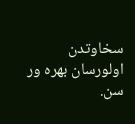سخاوتدن اولورسان بهره ور سن.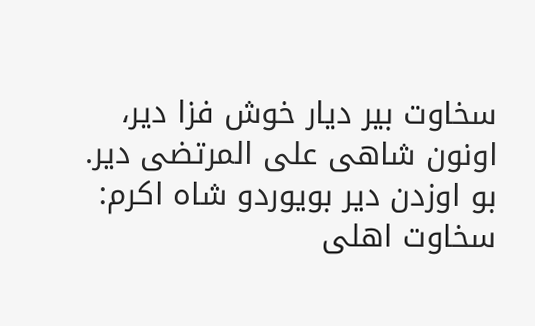سخاوت بیر دیار خوش فزا دیر،
اونون شاهی علی المرتضی دیر.
بو اوزدن دیر بویوردو شاه اکرم:
سخاوت اهلی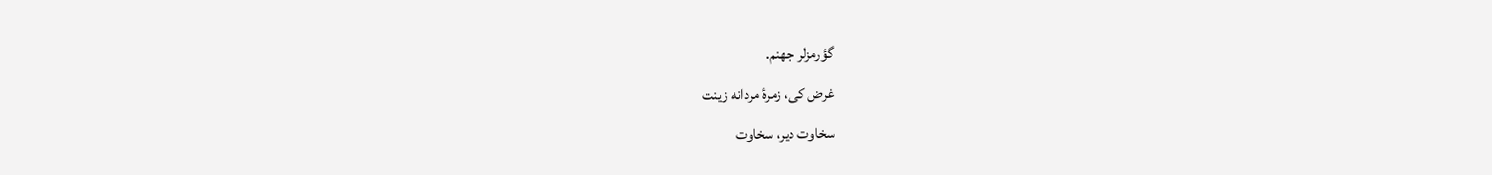گؤرمزلر جهنم.
غرض کی، زمرۀ مردانه زینت
سخاوت دیر، سخاوت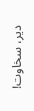دیر، سخاوت!